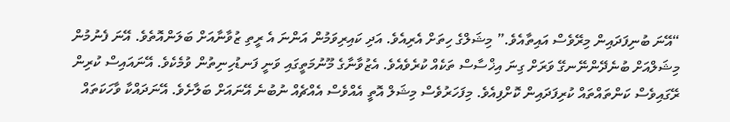“އޭނަ ބުނިފަދައިން މިރޭވެސް އައިތާއެވެ.” މިޝަލްގެ ހިތަށް އެރިއެވެ. އަދި ކައިރިވަމުން އަންނަ އެ ރީތި ޒުވާނާއަށް ބަލަންއޮތެވެ. އޭނަ ފެނުމުން މިޝަލްއަށް ބުނެދޭންނޭނގޭ ވަރަށް ގިނަ އިޚްސާސް ތަކެއް ކުރެވެއެވެ. އެޒުވާނާގެ މޫނުމަތީގައި ވަނީ ފަނޑުހިނިތުން ވުމެކެވެ. އޭނައައިސް ކުރިން ރޭގައިވެސް ކަންތައްތައް ކުރިފަދައިން ކޮށްފިއެވެ. މިފަހަރުވެސް މިޝަލް އޮތީ އެއްވެސް އެއްޗެއް ނުބުނެ އޭނައަށް ބަލާށެވެ. އޭނަދައްކާ ވާހަކަތައް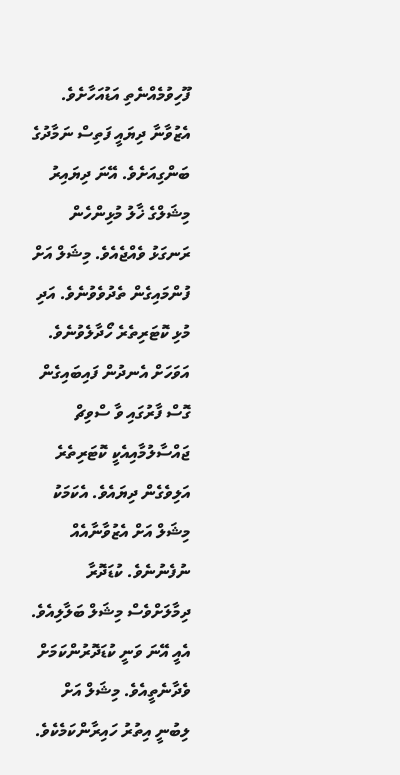ފޫހިވުމެއްނެތި އަޑުއަހާށެވެ. އެޒުވާނާ ދިޔައީ ފަތިސް ނަމާދުގެ ބަންގިއަށެވެ. އޭނަ ދިޔައިރު މިޝަލްގެ ޚާލު މުޅިންހެން ރަނގަޅު ވެއްޖެއެވެ. މިޝަލް އަށް ފުންމައިގެން ތެދުވެވުނެވެ. އަދި މުޅި ކޮޓަރިތެރެ ހޯދާލެވުނެވެ. އަވަހަށް އެނދުން ފައިބައިގެން ގޮސް ފާރުގައި ވާ ސްވިޗް ޖައްސާލުމާއިއެކީ ކޮޓަރިތެރެ އަލިވެގެން ދިޔައެވެ. އެކަމަކު މިޝަލް އަށް އެޒުވާނާއެއް ނުފެނުނެވެ. ކުޑަދޮރާ ދިމާލަށްވެސް މިޝަލް ބަލާލިއެވެ. އެއީ އޭނަ ވަނީ ކުޑަދޮރުންކަމަށް ވެދާނެތީއެވެ. މިޝަލް އަށް ލިބުނީ އިތުރު ހައިރާންކަމެކެވެ.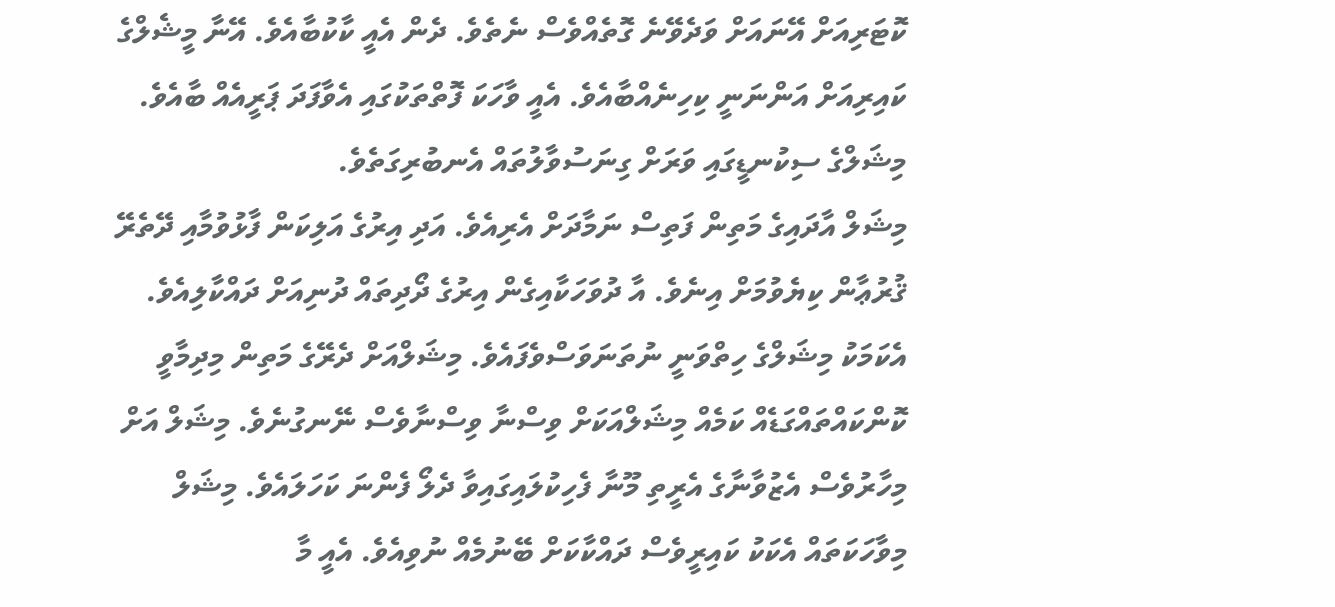ކޮޓަރިއަށް އޭނައަށް ވަދެވޭނެ ގޮތެއްވެސް ނެތެވެ. ދެން އެއީ ކާކުބާއެވެ. އޭނާ މީޝެލްގެ ކައިރިއަށް އަންނަނީ ކިހިނެއްބާއެވެ. އެއީ ވާހަކަ ފޮތްތަކުގައި އެވާފަދަ ޕަރީއެއް ބާއެވެ. މިޝަލްގެ ސިކުނޑީގައި ވަރަށް ގިނަސުވާލުތައް އެނބުރިގަތެވެ.
މިޝަލް އާދައިގެ މަތިން ފަތިސް ނަމާދަށް އެރިއެވެ. އަދި އިރުގެ އަލިކަން ފާޅުވުމާއި ދޭތެރޭ ޤުރުޢާން ކިޔެވުމަށް އިނެވެ. އާ ދުވަހަކާއިގެން އިރުގެ ދޯދިތައް ދުނިއަށް ދައްކާލިއެވެ. އެކަމަކު މިޝަލްގެ ހިތްވަނީ ނުތަނަވަސްވެފައެވެ. މިޝަލްއަށް ދެރޭގެ މަތިން މިދިމާވީ ކޮންކައްތައްގަޑެއް ކަމެއް މިޝަލްއަކަށް ވިސްނާ ވިސްނާވެސް ނޭނގުނެވެ. މިޝަލް އަށް މިހާރުވެސް އެޒުވާނާގެ އެރީތި މޫނާ ފެހިކުލައިގައިވާ ދެލޯ ފެންނަ ކަހަލައެވެ. މިޝަލް މިވާހަކަތައް އެކަކު ކައިރީވެސް ދައްކާކަށް ބޭނުމެއް ނުވިއެވެ. އެއީ މާ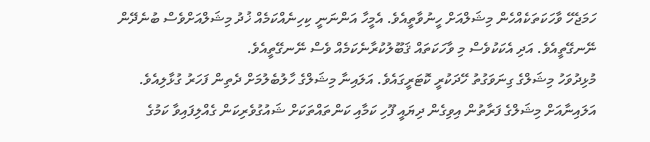ހަމަޖެހޭ ވާހަކަތަކެއްހެން މިޝަލްއަށް ހީނުވާތީއެވެ. އެމީހާ އަންނަނީ ކިހިނެއްކަމެއް ޚުދު މިޝަލްއަށްވެސް ބުނެދޭން ނޭނގޭތީއެވެ. އަދި އެކަކުވެސް މި ވާހަކަތައް ޤަބޫލުކުރާނެކަމެއް ވެސް ނޭނގޭތީއެވެ.
މުޅިދުވަހު މިޝަލްގެ ގިނަވަގުތު ހޭދަކުރީ ކޮޓަރީގައެވެ. އަލައިނާ މިޝަލްގެ ހާލުބެލުމަށް ދެތިން ފަހަރު ގުޅާލިއެވެ. އަލައިނާއަށް މިޝަލްގެ ފަރާތުން އިވިގެން ދިޔައީ ފޫހި ކަމާއި ކަންތައްތަކަށް ޝައުގުވެރިކަން ގެއްލިފައިވާ ކަމުގެ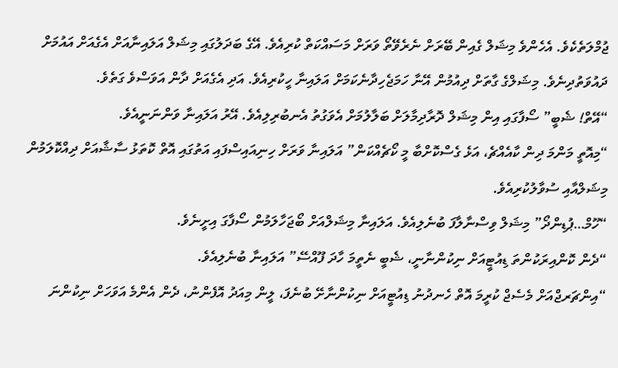ޖުމްލަތެކެވެ. އެހެންވެ މިޝަލް ގެއިން ބޭރަށް ނެރެވޭތޯ ވަރަށް މަސައްކަތް ކުރިއެވެ. އޭގެ ބަދަލުގައި މިޝަލް އަލައިނާއަށް އެގެއަށް އައުމަށް ދައުވަތުދިނެވެ. މިޝަލްގެ ގާތަށް ދިއުމުން އޭނާ ހަމަޖެހިދާނެކަމަށް އަލައިނާ ހީކުރިއެވެ. އަދި އެގެއަށް ދާން އަވަސްވެ ގަތެވެ.
“އޭތް! ޝެބީ” ސޯފާގައި އިން މިޝަލް ދޮރާދިމާލަށް ބަލާލުމަށް އެވަގުތު އެނބުރިލިއެވެ. އޭރު އަލައިނާ ވަންނަނީއެވެ.
“މިއޮތީ މަންމަ ދިން ކާއެއްޗެ، އަޅެ ގެސްކޮށްބާ މީ ކޯޗެއްކަން” އަލައިނާ ވަރަށް ހިނިއައިސްފައި އަތުގައި އޮތް ކޮތަޅު ސާޝާއަށް ދިއްކޮލަމުން މިޝަލްއާއި ސުވާލުކުރިއެވެ.
“ހޫމް…ޕުޑިންދޯ” މިޝަލް ވިސްނާލާފަ ބުނެލިއެވެ. އަލައިނާ މިޝަލްއަށް ބޯޖަހާލަމުން ސޯފާގަ އިށީނެވެ.
“ދެން ކޮންއިރަކުންތަ ޑިއުޓީއަށް ނިކުންނާނީ، ޝެބީ ނެތީމަ ހާދަ ފޫއްސޭ” އަލައިނާ ބުނެލިއެވެ.
“އިންޗަރޖްއަށް މެސެޖް ކުރީމަ އޮތް ހެނދުނު ޑިއުޓީއަށް ނިކުންނާށޭ ބުނެފަ، ލީން މިއަދު އޮފެންނު، ދެން އެންމެ އަވަހަށް ނިކުންނަ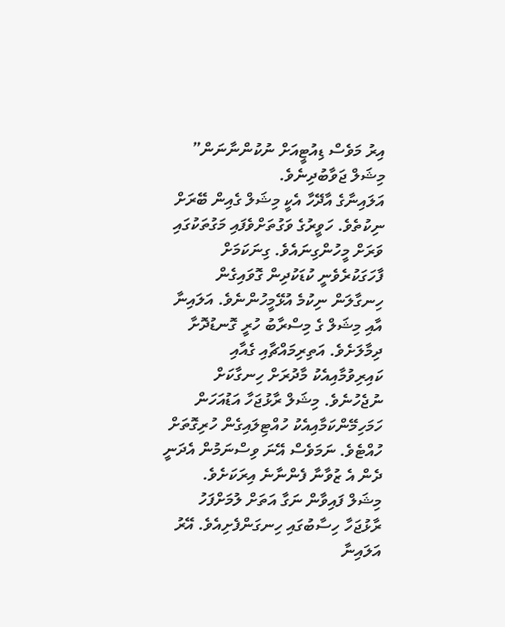އިރު މަވެސް ޑިއުޓީއަށް ނުކުންނާނަން” މިޝަލް ޖަވާބުދިނެވެ.
އަލައިނާގެ އާދޭހާ އެކީ މިޝަލް ގެއިން ބޭރަށް ނިކުތެވެ. ހަވީރުގެ ވަގުތަށްވެފައި މަގުތަކުގައި ވަރަށް މީހުންގިނައެވެ. ގިނަކަމަށް ފާހަގަކުރެވެނީ ކުޑަކުދިން ގޮވައިގެން ހިނގާލަން ނިކުމެ އުޅޭމީހުންނެވެ. އަލައިނާ އާއި މިޝަލް ގެ މިސްރާބު ހުރީ ގޮނޑުދޮށާ ދިމާލަށެވެ. އަތިރިމައްޗާއި ގެއާއި ކައިރިވުމާއިއެކު މާދުރަށް ހިނގާކަށް ނުޖެހުނެވެ. މިޝަލް ރާޅުޖަހާ އަޑުއަހަން ހަމަހިމޭންކަމާއިއެކު ހުއްޓިލައިގެން ހުރިގޮތަށް ހުއްޓެވެ. ނަމަވެސް އޭނަ ވިސްނަމުން އެދަނީ ދެން އެ ޒުވާނާ ފެންނާނެ އިރަކަށެވެ.
މިޝަލް ފައިވާން ނަގާ އަތަށް ލުމަށްފަހު ރާޅުޖަހާ ހިސާބުގައި ހިނގަންފެށިއެވެ. އޭރު އަލައިނާ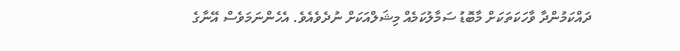ދައްކަމުންދާ ވާހަކަތަކަށް މާބޮޑު ސަމާލުކަމެއް މިޝަލްއަކަށް ނުދެވެއެވެ. އެހެންނަމަވެސް އޭނާގެ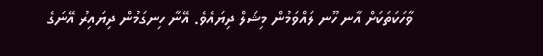ވާހަކަތަކަށް އާނ ހޫނ ލައްވަމުން މިޝަލް ދިޔައެވެ. އޭނާ ހިނގަމުން ދިޔައިރު އޭނަގެ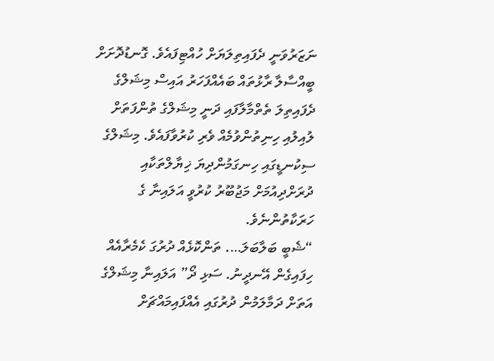ނަޒަރުވަނީ ދެފައިތިލަޔަށް ހުއްޓިފައެވެ. ގޮނޑުދޮށަށް ބީއްސާލާ ރާޅުތައް ބައެއްފަހަރު އައިސް މިޝަލްގެ ދެފައިތިލަ ތެތްމާލާފައި ދަނީ މިޝަލްގެ ތުންފަތަށް ލުއިލުއި ހިނިތުންވުމެއް ވެރި ކުރުވާފައެވެ. މިޝަލްގެ ސިކުނޑީގައި ހިނގަމުންދިޔަ ޚިޔާލްތަކާއި ދުރަށްދިއުމަށް މަޖުބޫރު ކުރުވީ އަލައިނާ ގެ ހަރަކާތުންނެވެ.
“ޝެބީ ބަލާބަލަ…. ތަންކޮޅެއް ދުރުގަ ކެމެރާއެއް ހިފައިގެން އޭނދީނު. ސަޅި ދޯ” އަލައިނާ މިޝަލްގެ އަތަށް ދަމާލަމުން ދުރުގައި އެއްފައިމައްޗަށް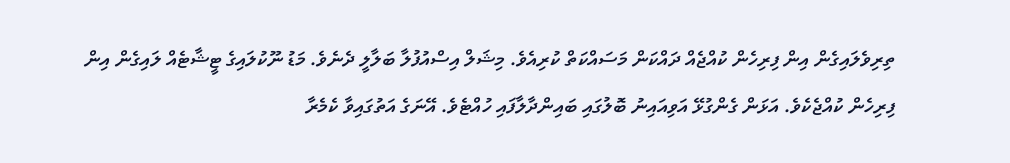ތިރިވެލައިގެން އިން ފިރިހެން ކުއްޖެއް ދައްކަން މަސައްކަތް ކުރިއެވެ. މިޝަލް އިސްއުފުލާ ބަލާލީ ދެނެވެ. މަޑު ނޫކުލައިގެ ޓީޝާޓެއް ލައިގެން އިން ފިރިހެން ކުއްޖެކެވެ. އަޅަން ގެންގުޅޭ އަވިއައިނު ބޮލުގައި ބައިންދާލާފައި ހުއްޓެވެ. އޭނަގެ އަތުގައިވާ ކެމެރާ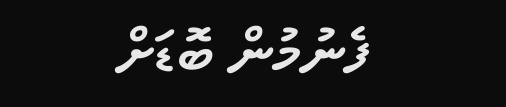ފެނުމުން ބޮޑަށް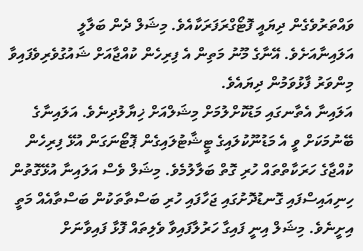ވައްތަރުވެގެން ދިޔައީ ފޮޓޯގްރަފަރަކާއެވެ. މިޝަލް ދެން ބަލާލީ އަލައިނާއަށެވެ. އޭނާގެ މޫނު މަތިން އެ ފިރިހެން ކުއްޖާއަށް ޝައުގުވެރިވެފައިވާ މިންވަރު ފާޅުވަމުން ދިޔައެވެ.
އަލައިނާ އެތާނގައި މަޑުކޮށްލުމަށް މިޝަލްއަށް ޚިޔާލުދިނެވެ. އަލައިނާގެ ބޭނުމަކަށް ވީ އެ މަޑުނޫކުލައިގެ ޓީޝާޓުލައިގެން ޕޮޓޯނަގަން އުޅޭ ފިރިހެން ކުއްޖާގެ ހަރަކާތްތައް ހުރި ގޮތް ބަލާލުމެވެ. މިޝަލް ވެސް އަލައިނާ އުޅޭގޮތުން ހިނިއައިސްފައި ގޮނޑުދޮށުގައި ޖަހާފައި ހުރި ބަސްތާތަކުން ބަސްތާއެއް މަތީ އިށީނެވެ. މިޝަލް އިނީ ފައިގާ ހަރުލާފައިވާ ވެލިތައް ފޮޅާ ފައިވާނަށް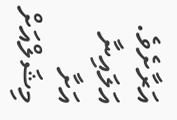އަރާށެވެ. އަލައިނާ އަށާ މިޝަލްއަށް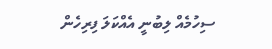ސިހުމެއް ލިބުނީ އެއްކަލަ ފިރިހެން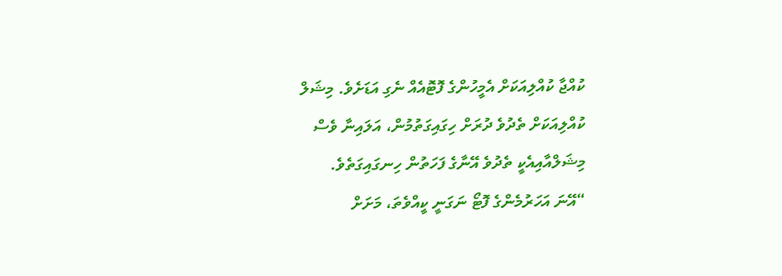ކުއްޖާ ކުއްލިއަކަށް އެމީހުންގެ ފޮޓޮއެއް ނެގި އަޑަށެވެ. މިޝަލް ކުއްލިއަކަށް ތެދުވެ ދުރަށް ހިގައިގަތުމުން، އަލައިނާ ވެސް މިޝަލްއާއިއެކީ ތެދުވެ އޭނާގެ ފަހަތުން ހިނގައިގަތެވެ.
“އޭނަ އަހަރުމެންގެ ފޮޓޯ ނަގަނީ ކީއްވެތަ، މަށަށް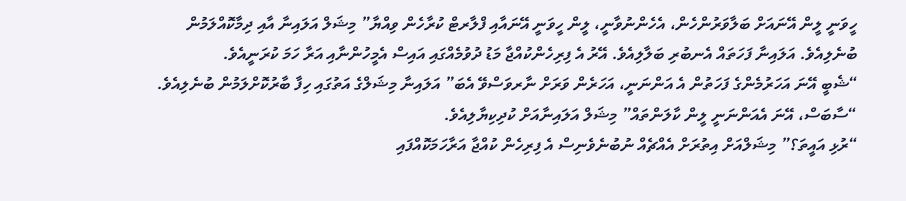ހީވަނީ ލީން އޭނައަށް ބަލާވަރުންހެން، އެހެންނުވާނީ، ލީން ހީވަނީ އޭނައާއި ފްލާރޓް ކުރާހެން ވިއްޔާ” މިޝަލް އަލައިނާ އާއި ދިމާކޮއްލަމުން ބުނެލިއެވެ. އަލައިނާ ފަހަތައް އެނބުރި ބަލާލިއެވެ. އޭރު އެ ފިރިހެންކުއްޖާ މަޑު ދުވުމެއްގައި އައިސް އެމީހުންނާއި އަރާ ހަމަ ކުރަނީއެވެ.
“ޝެބީ އޭނަ އަހަރުމެންގެ ފަހަތުން އެ އަންނަނީ، އަހަރެން ވަރަށް ނާރވަސްވޭ އެބަ” އަލައިނާ މިޝަލްގެ އަތުގައި ހިފާ ބާރުކޮށްލަމުން ބުނެލިއެވެ.
“ސާބަސް، އޭނަ އެއަންނަނީ ލީން ކާލަންތައް” މިޝަލް އަލައިނާއަށް ކުދިކިޔާލިއެވެ.
“ރުޅި އައީތަ؟” މިޝަލްއަށް އިތުރަށް އެއްޗެއް ނުބުނެވެނިސް އެ ފިރިހެން ކުއްޖާ އަރާހަމަކޮއްފައި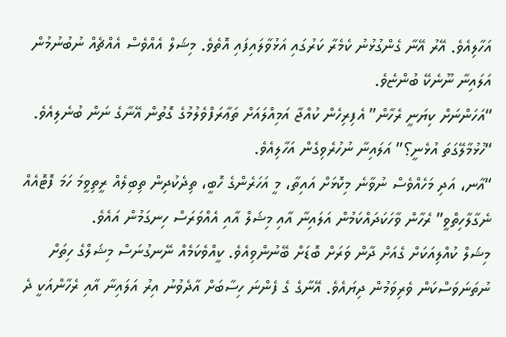އަހާލިއެވެ. އޭރު އޭނާ ގެންގުޅުނު ކެމެރާ ކަރުގައި އަޅުވާލައިފައި އޮތެވެ. މިޝަލް އެއްވެސް އެއްޗެއް ނުބުނުމުން އަލައިނާ ނޫނެކޭ ބުންޏެވެ.
“އަހަންނަށް ކިޔަނީ ރެހާން” އެފިރިހެން ކުއްޖާ އަމިއްލައަށް ތަޢާރަފްވެލުމުގެ ގޮތުން އޭނާގެ ނަން ބުނެލިއެވެ.
“ހުޅުމާލޭގަތަ އުޅެނީ؟” އަލައިނާ ނުހުރެވިގެން އަހާލިއެވެ.
“އާނ، އަދި މަހެއްވެސް ނުވާނެ މިކޮޅަށް އައިތާ، މީ އަހަރެންގެ ހޮބީ، ތިދެކުދިން ތިބިލެއް ރީތިވީމަ ހަމަ ފޮޓޮއެއް ނެގާލާހިތްވީ” ރެހާން ވާހަކަދައްކަމުން އަލައިނާ އާއި މިޝަލް އާއި އެއްވަރަސް ހިނގަމުން އައެވެ.
މިޝަލް ކުއްލިއަކަށް ގެއަށް ދާން ވަރަށް ބޮޑަށް ބޭނުންވިއެވެ. ކީއްވެކަމެއް ނޭނގުނަސް މިޝަލްގެ ހިތަށް ނުތަނަވަސްކަން ވެރިވަމުން ދިޔައެވެ. އޭނާގެ ގެ ފެންނަ ހިސާބަށް އާދެވުނު އިރު އަލައިނާ އާއި ރެހާންއަކީ ދެ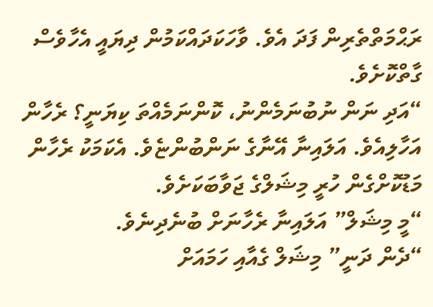ރަޙްމަތްތެރިން ފަދަ އެވެ. ވާހަކަދައްކަމުން ދިޔައީ އެހާވެސް ގާތްކޮށެވެ.
“އަދި ނަން ނުބުނަމެންނު، ކޮންނަމެއްތަ ކިޔަނީ؟ ރެހާން އަހާލިއެވެ. އަލައިނާ އޭނާގެ ނަންބުންޏެވެ. އެކަމަކު ރެހާން މަޑުކޮށްގެން ހުރީ މިޝަލްގެ ޖަވާބަކަށެވެ.
“މީ މިޝަލް” އަލައިނާ ރެހާނަށް ބުނެދިނެވެ.
“ދެން ދަނީ” މިޝަލް ގެއާއި ހަމައަށް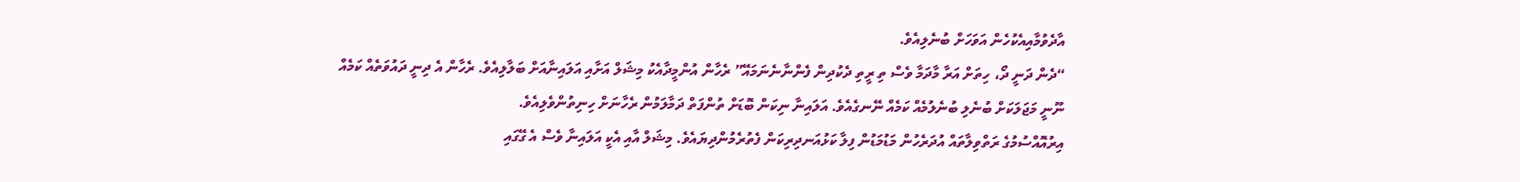އާދެވުމާއިއެކުހެން އަވަހަށް ބުނެލިއެވެ.
“ދެން ދަނީ ދޯ، ހިތަށް އަރާ މާދަމާ ވެސް ތި ރީތި ދެކުދިން ފެންނާނެނަމައޭ” ރެހާން އުންމީދާއެކު މިޝަލް އަށާއި އަލައިނާއަށް ބަލާލިއެވެ. ރެހާން އެ ދިނީ ދައުވަތެއް ކަމެއް ނޫނީ މަޖަލަކަށް ބުނެލި ބުނެލުމެއް ކަމެއް ނޭނގެއެވެ. އަލައިނާ ނިކަން ބޮޑަށް ތުންފަތް ދަމާލަމުން ރެހާނަށް ހިނިތުންވެލިއެވެ.
އިރުއޮއްސުމުގެ ރަތްވިލާތައް އުދަރެހުން މަޑުމަޑުން ފިލާ ކަޅުއަނދިރިކަން ފެތުރެމުންދިޔައެވެ. މިޝަލް އާއި އެކީ އަލައިނާ ވެސް އެ ގޭގައި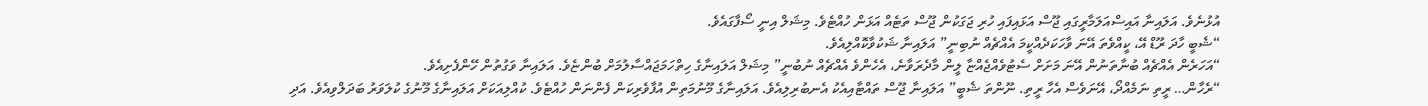އުޅުނެވެ. އަލައިނާ އައިސްއަލަމާރީގައި ޖޫސް އަޅައިފައި ހުރި ޖަގަކުން ޖޫސް ތަޓެއް އަޅަން ހުއްޓެވެ. މިޝަލް އިނީ ސޯފާގައެވެ.
“ޝެބީ ހާދަ ރޫޑް އޭ، ކީއްވެތަ އޭނަ ވާހަކަދެއްކީމަ އެއްޗެއް ނުބިނީ” އަލައިނާ ޝަކުވާކޮއްލިއެވެ.
“އަހަރެން އެއްޗެއް ބުނާތަނުން އޭނަ މަށަށް ސެޓުވެއްޖެއްޏާ ލީން މާދެރަވާނެ، އެހެންވެ އެއްޗެއް ނުބުނީ” މިޝަލް އަލައިނާގެ ހިތްހަމަޖައްސާލުމަށް ބުންޏެވެ. އަލައިނާ ވަގުތުން ހޭންފެށިއެވެ.
“ރެހާން… ރީތި ނަމެއްދޯ، އޭނަވެސް އެހާ ރީތި. ނޫންތަ ޝެބީ” އަލައިނާ ޖޫސް ތައްޓާއިއެކު އެނބުރިލިއެވެ. އަލައިނާގެ މޫނުމަތިން އުފާވެރިކަން ފެންނަން ހުއްޓެވެ. ކުއްލިއަކަށް އަލައިނާގެ މޫނުގެ ކުލަވަރު ބަދަލްވިއެވެ. އަދި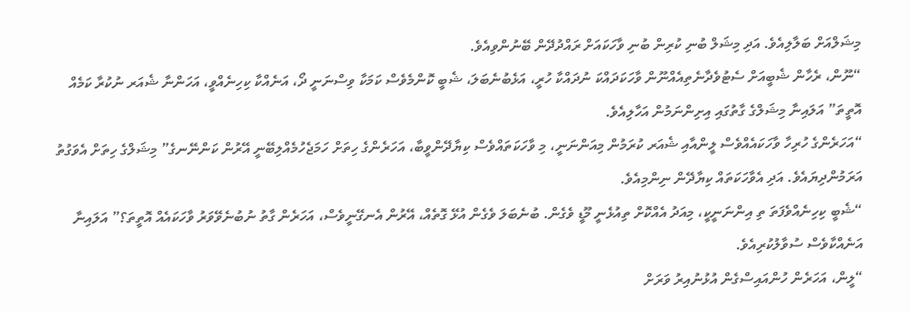މިޝަލްއަށް ބަލާލިއެވެ. އަދި މިޝަލް ބުނި ކުރިން ބުނި ވާހަކައަށް ރައްދުދޭން ބޭނުންވިއެވެ.
“ނޫން، ރެހާން ޝެބީއަށް ސެޓުވެދާނެތިއެއްނޫން ވާހަކަދައްކަ ނުދައްކާ ހުރީ، އަޅެބުނެބަލަ، ޝެބީ ކޮންމެވެސް ކަމަކާ ވިސްނަނީ ދޯ، އަނެއްކާ ކިހިނެއްވީ، އަހަންނާ ޝެއަރ ނުކުރާ ކަމެއް އޮތީތަ” އަލައިނާ މިޝަލްގެ ގާތުގައި އިށިންނަމުން އަހާލިއެވެ.
“އަހަރެންގެ ހުރިހާ ވާހަކައެއްވެސް ލީންއާއި ޝެއަރ ކުރަމުން މިއަންނަނީ، މި ވާހަކަތައްވެސް ކިޔާދޭންވީބާ، އަހަރެންގެ ހިތަށް ހަމަޖެހުމެއްލިބޭނީ އޭރުން ކަންނޭނގެ” މިޝަލްގެ ހިތަށް އެވަގުތު އަރަމުންދިޔައެވެ. އަދި އެވާހަކަތައް ކިޔާދޭން ނިންމިއެވެ.
“ޝެބީ ކިހިނެއްވެފަތަ ތި އިންނަނީކީ، މިއަދު އެއްކޮށް ތިއުޅެނީ މޫޑީ ވެގެން. ބުނެބަލަ ވެގެން އުޅޭ ގޮތެއް، އޭރުން އެނގޭނީވެސް، އަހަރެން ގާތު ނުބުނެވޭވަރު ވާހަކައެއް އޮތީތަ؟” އަލައިނާ އަނެއްކާވެސް ސުވާލުކުރިއެވެ.
“ލީން، އަހަރެން ހުންއައިސްގެން އުޅުނުއިރު ވަރަށް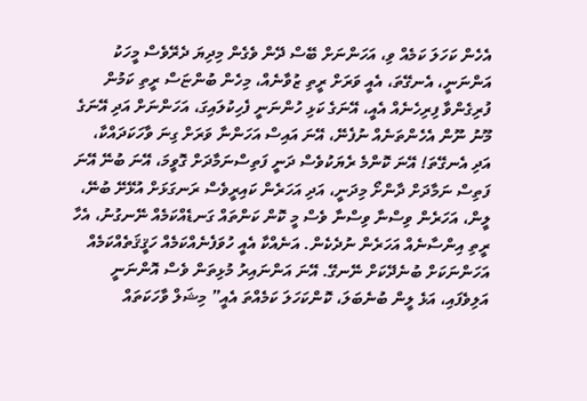އެހެން ކަހަލަ ކަމެއް ވި، އަހަންނަށް ބޭސް ދޭން ވެގެން މިދިޔަ ދެރޭވެސް މީހަކު އަންނަނީ، އެނގޭތަ، އެއީ ވަރަށް ރީތި ޒުވާނެއް، މިހެން ބުންޏަސް ރީތި ކަމުން ފުރިގެންވާ ފިރިހެނެއް އެއީ، އޭނަގެ ކަޅި ހުންނަނީ ފެހިކުލައިގަ، އަހަންނަށް އަދި އޭނަގެ މޫނު ނޫން އެހެންތަނެއް ނުފެނޭ، އޭނަ އައިސް އަހަންނާ ވަރަށް ގިނަ ވާހަކަދައްކާ، އަދި އެނގޭތަ! އޭނަ ކޮންމެ ރެޔަކުވެސް ދަނީ ފަތިސްނަމާދަށް ގޮވީމަ، އޭނަ ބުނޭ އޭނަ ފަތިސް ނަމާދަށް ދާންށޯ މިދަނީ، އަދި އަހަރެން ކައިރީވެސް ރަނގަޅަށް އުޅޭށޭ ބުނޭ، ލީން، އަހަރެން ވިސްނާ ވިސްނާ ވެސް މީ ކޮން ކަންތައް ގަނޑެއްކަމެއް ނޭނގުނު، އެހާ ރީތި އިންސާނެއް އަހަރެން ނުދެކެން. އަނެއްކާ އެއީ ހުވަފެނެއްކަމެއް ހަޤީޤަތެއްކަމެއް އަހަންނަކަށް ބުނެދޭކަށް ނޭނގޭ. އޭނަ އަންނައިރު މުޅިތަން ވެސް އޮންނަނީ އަލިވެފައި، އަޅެ ލީން ބުނެބަލަ، ކޮންކަހަލަ ކަމެއްތަ އެއީ” މިޝަލް ވާހަކަތައް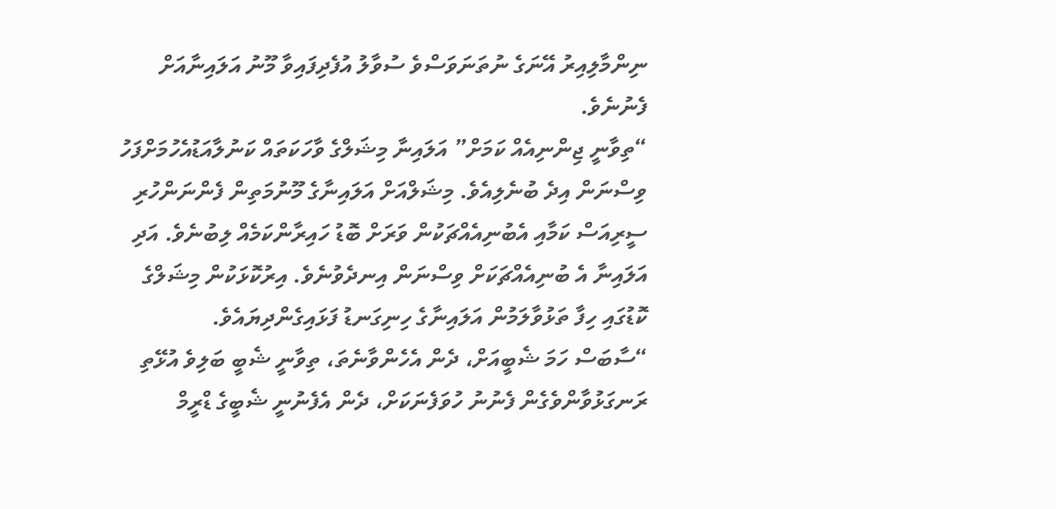ނިންމާލިއިރު އޭނަގެ ނުތަނަވަސްވެ ސުވާލު އުފެދިފައިވާ މޫނު އަލައިނާއަށް ފެނުނެވެ.
“ތިވާނީ ޖިންނިއެއް ކަމަށް” އަލައިނާ މިޝަލްގެ ވާހަކަތައް ކަނުލާއަޑުއެހުމަށްފަހު ވިސްނަން އިދެ ބުނެލިއެވެ. މިޝަލްއަށް އަލައިނާގެ މޫނުމަތިން ފެންނަންހުރި ސީރިއަސް ކަމާއި އެބުނިއެއްޗަކުން ވަރަށް ބޮޑު ހައިރާންކަމެއް ލިބުނެވެ. އަދި އަލައިނާ އެ ބުނިއެއްޗަކަށް ވިސްނަން އިނދެވުނެވެ. އިރުކޮޅަކުން މިޝަލްގެ ކޮޑުގައި ހިފާ ތަޅުވާލަމުން އަލައިނާގެ ހިނިގަނޑު ފަޅައިގެންދިޔައެވެ.
“ސާބަސް ހަމަ ޝެބީއަށް، ދެން އެހެންވާނެތަ، ތިވާނީ ޝެބީ ބަލިވެ އުޅޭތި ރަނގަޅުވާންވެގެން ފެނުނު ހުވަފެނަކަށް، ދެން އެފެނުނީ ޝެބީގެ ޑްރީމް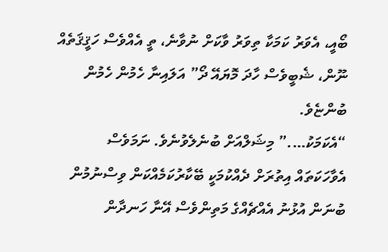ބޯއީ، އެވަރު ކަމަކާ ތިވަރު ވާކަށް ނުވާނެ، ތީ އެއްވެސް ހަޤީޤަތެއް ނޫން، ޝެބީވެސް ހާދަ މޮޔައޭ ދޯ” އަލައިނާ ހެމުން ހެމުން ބުންޏެވެ.
“އެކަމަކު….” މިޝަލްއަށް ބުނެލެވުނެވެ. ނަމަވެސް އެވާހަކަތައް އިތުރަށް ދެއްކުމަކީ ބޭކާރުކަމެއްކަން ވިސްނުމުން ބުނަން އުޅުނު އެއްޗެއްގެ މަތިންވެސް އޭނާ ހަނދާން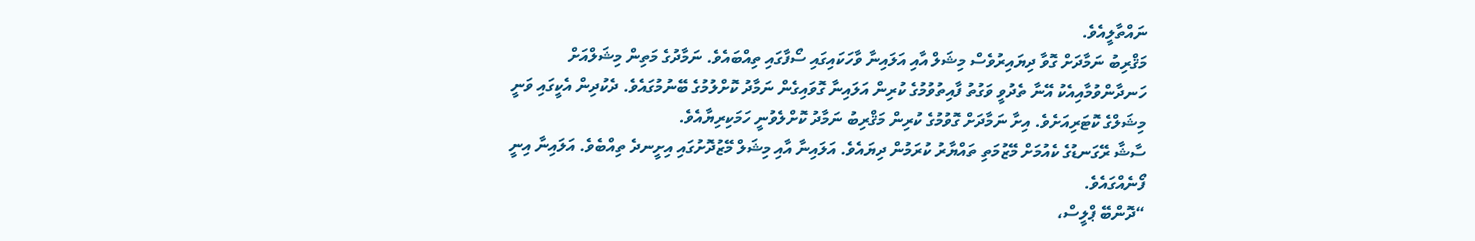ނައްތާލީއެވެ.
މަޤްރިބު ނަމާދަށް ގޮވާ ދިޔައިރުވެސް މިޝަލް އާއި އަލައިނާ ވާހަކައިގައި ސޯފާގައި ތިއްބައެވެ. ނަމާދުގެ މަތިން މިޝަލްއަށް ހަނދާންވުމާއިއެކު އޭނާ ތެދުވީ ވަގުތު ފާއިތުވުމުގެ ކުރިން އަލައިނާ ގޮވައިގެން ނަމާދު ކޮށްލުމުގެ ބޭނުމުގައެވެ. ދެކުދިން އެކީގައި ވަނީ މިޝަލްގެ ކޮޓަރިއަށެވެ. އިށާ ނަމާދަށް ގޮވުމުގެ ކުރިން މަޤްރިބު ނަމާދު ކޮށްލެވުނީ ހަމަކިރިޔާއެވެ.
ސާޝާ ރޭގަނޑުގެ ކެއުމަށް މޭޒުމަތި ތައްޔާރު ކުރަމުން ދިޔައެވެ. އަލައިނާ އާއި މިޝަލް މޭޒުދޮށުގައި އިށީނދެ ތިއްބެވެ. އަލައިނާ އިނީ ފޯނެއްގައެވެ.
“ދޮންބޭ ޕްލީސް،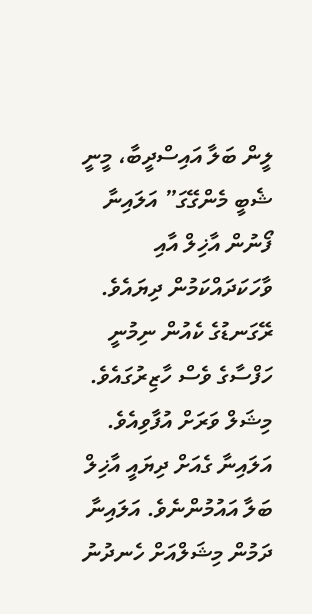ލީން ބަލާ އައިސްދީބާ، މީނީ ޝެބީ މެންގޭގަ” އަލައިނާ ފޯނުން އާޚިލް އާއި ވާހަކަދައްކަމުން ދިޔައެވެ. ރޭގަނޑުގެ ކެއުން ނިމުނީ ހަފްސާގެ ވެސް ހާޒިރުގައެވެ. މިޝަލް ވަރަށް އުފާވިއެވެ. އަލައިނާ ގެއަށް ދިޔައީ އާޚިލް ބަލާ އައުމުންނެވެ. އަލައިނާ ދަމުން މިޝަލްއަށް ހެނދުނު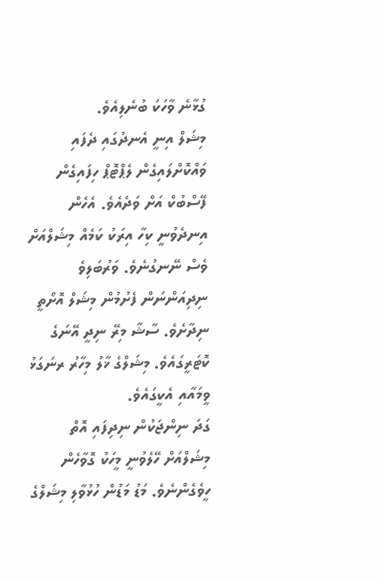ގުޅާނެ ވާހަކަ ބުނެލިއެވެ.
މިޝަލް އިނީ އެނދުގައި ދެފައި ވައްކޮށްލައިގެން ލެޕްޓޮޕް ހިފައިގެން ފޭސްބުކް އަށް ވަދެއެވެ. އެހެން އިނދެވުނީ ކިހާ އިރަކު ކަމެއް މިޝަލްއަށް ވެސް ނޭނގުނެވެ. ވަރުބަލިވެ ނިދިއަންނަން ފެށުމުން މިޝަލް އޮށޯތީ ނިދާށެވެ. ސާޝާ މިރޭ ނިދީ އޭނަގެ ކޮޓަރީގައެވެ. މިޝަލްގެ ޚާލު މިހާރު ރނަގަޅު ވީމައާއި އެކީގައެވެ.
ގަދަ ނިންޖަކުން ނިދިފައި އޮތް މިޝަލްއަށް ހޭލެވުނީ މީހަކު ގޮވާހެން ހީވެގެންނެވެ. މަޑު މަޑުން ހުޅުވާލި މިޝަލްގެ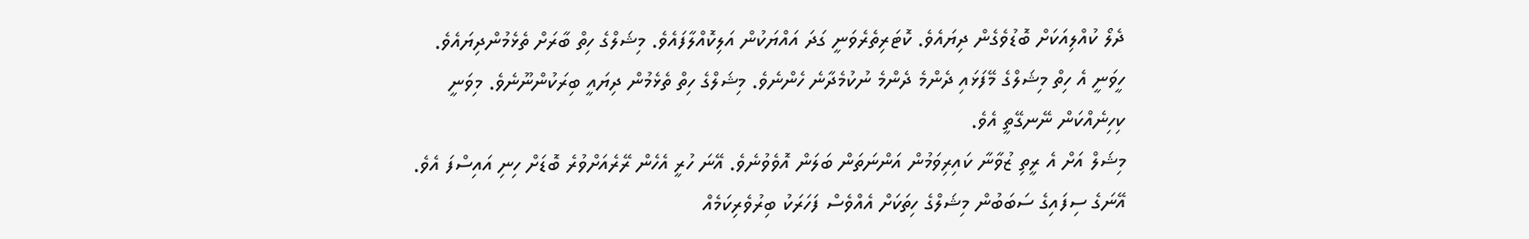ދެލޯ ކުއްލިއަކަށް ބޮޑުވެގެން ދިޔައެވެ. ކޮޓަރިތެރެވަނީ ގަދަ އައްޔަކުން އަލިކޮއްލާފައެވެ. މިޝަލްގެ ހިތް ބާރަށް ތެޅެމުންދިޔައެވެ. ހީވަނީ އެ ހިތް މިޝަލްގެ މޭފަޅައި ދެންމެ ދެންމެ ނުކުމެދާނެ ހެންނެވެ. މިޝަލްގެ ހިތް ތެޅެމުން ދިޔައީ ބިރަކުންނޫނެވެ. މިވަނީ ކިހިނެއްކަން ނޭނގޭތީ އެވެ.
މިޝަލް އަށް އެ ރީތި ޒުވާނާ ކައިރިވަމުން އަންނަތަން ބަލަން އޮވެވުނެވެ. އޭނަ ހުރީ އެހެން ރޭރެއަށްވުރެ ބޮޑަށް ހިނި އައިސްފަ އެވެ. އޭނަގެ ސިފައިގެ ސަބަބުން މިޝަލްގެ ހިތަކަށް އެއްވެސް ފަހަރަކު ބިރުވެރިކަމެއް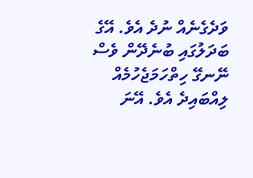ވަދެގެނެއް ނުދެ އެވެ. އޭގެ ބަދަލުގައި ބުނެދޭން ވެސް ނޭނގޭ ހިތްހަމަޖެހުމެއް ލިއްބައިދެ އެވެ. އޭނަ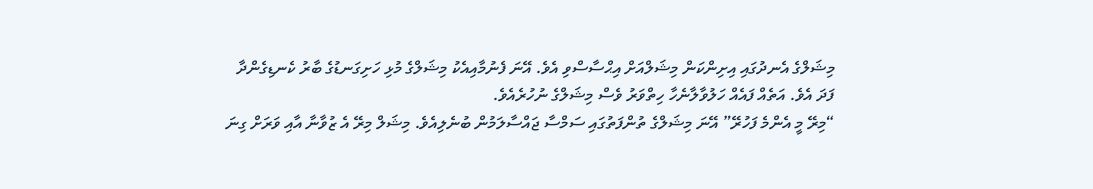މިޝަލްގެ އެނދުގައި އިށިންކަން މިޝަލްއަށް އިޙްސާސްވި އެވެ. އޭނަ ފެނުމާއިއެކު މިޝަލްގެ މުޅި ހަށިގަނޑުގެ ބާރު ކެނޑިގެންދާ ފަދަ އެވެ. އަތެއް ފައެއް ހަލުވާލާނެހާ ހިތްވަރު ވެސް މިޝަލްގެ ނުހުރެއެވެ.
“މިރޭ މީ އެންމެ ފަހުރޭ” އޭނަ މިޝަލްގެ ތުންފަތުގައި ސަމްސާ ޖައްސާލަމުން ބުނެލިއެވެ. މިޝަލް މިރޭ އެ ޒުވާނާ އާއި ވަރަށް ގިނަ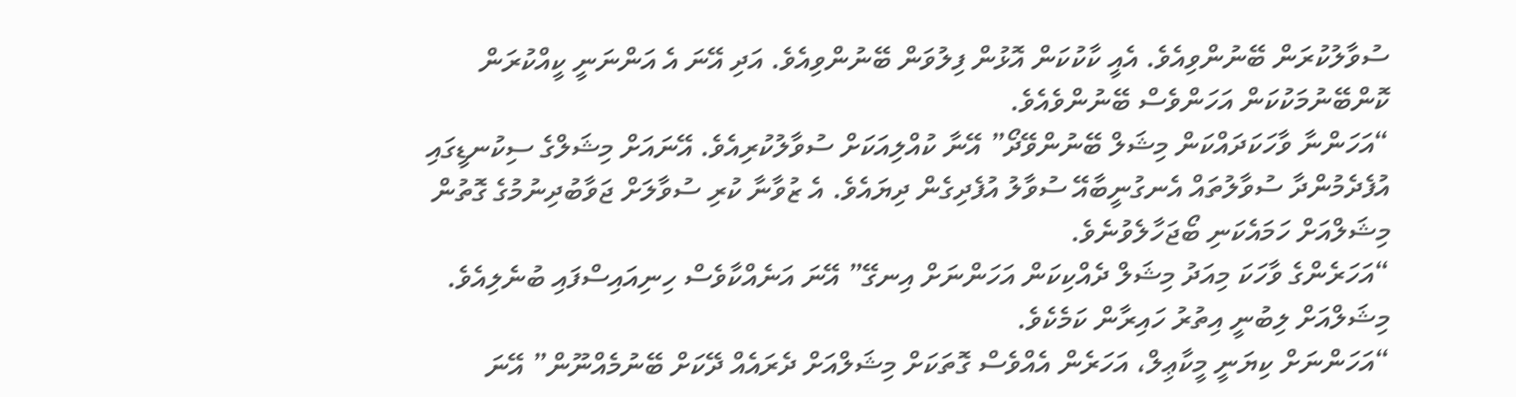ސުވާލުކުރަން ބޭނުންވިއެވެ. އެއީ ކާކުކަން އޮޅުން ފިލުވަން ބޭނުންވިއެވެ. އަދި އޭނަ އެ އަންނަނީ ކީއްކުރަން ކޮންބޭނުމަކުކަން އަހަންވެސް ބޭނުންވެއެވެ.
“އަހަންނާ ވާހަކަދައްކަން މިޝަލް ބޭނުންވޭދޯ” އޭނާ ކުއްލިއަކަށް ސުވާލުކުރިއެވެ. އޭނައަށް މިޝަލްގެ ސިކުނޑީގައި އުފެދެމުންދާ ސުވާލުތައް އެނގުނީބާއޭ ސުވާލު އުފެދިގެން ދިޔައެވެ. އެ ޒުވާނާ ކުރި ސުވާލަށް ޖަވާބުދިނުމުގެ ގޮތުން މިޝަލްއަށް ހަމައެކަނި ބޯޖަހާލެވުނެވެ.
“އަހަރެންގެ ވާހަކަ މިއަދު މިޝަލް ދެއްކިކަން އަހަންނަށް އިނގޭ” އޭނަ އަނެއްކާވެސް ހިނިއައިސްފައި ބުނެލިއެވެ. މިޝަލްއަށް ލިބުނީ އިތުރު ހައިރާން ކަމެކެވެ.
“އަހަންނަށް ކިޔަނީ މީކާޢިލް، އަހަރެން އެއްވެސް ގޮތަކަށް މިޝަލްއަށް ދެރައެއް ދޭކަށް ބޭނުމެއްނޫން” އޭނަ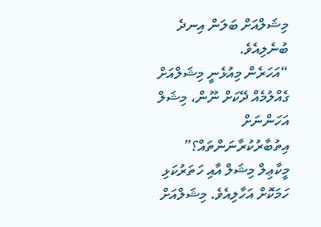މިޝަލްއަށް ބަލަން އިނދެ ބުނެލިއެވެ.
“އަހަރެން މިއުޅެނީ މިޝަލްއަށް ގެއްލުމެއް ދޭކަށް ނޫން، މިޝަލް އަހަންނަށް އިތުބާރުކުރާނަންތައް؟” މީކާޢިލް މިޝަލް އާއި ހަތަރުކަޅި ހަމަކޮށް އަހާލިއެވެ. މިޝަލްއަށް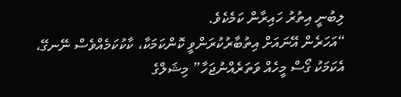ލިބުނީ އިތުރު ހައިރާން ކަމެކެވެ.
“އަހަރެން އޭނައަށް އިތުބާރުކުރަންވީ ކޮންކަމަކާ، ކާކުކަމެއްވެސް ނޭނގޭ، އެކަމަކު ގޯސް މީހެއް ވަތަރެއްނުޖަހާ” މިޝަލްގެ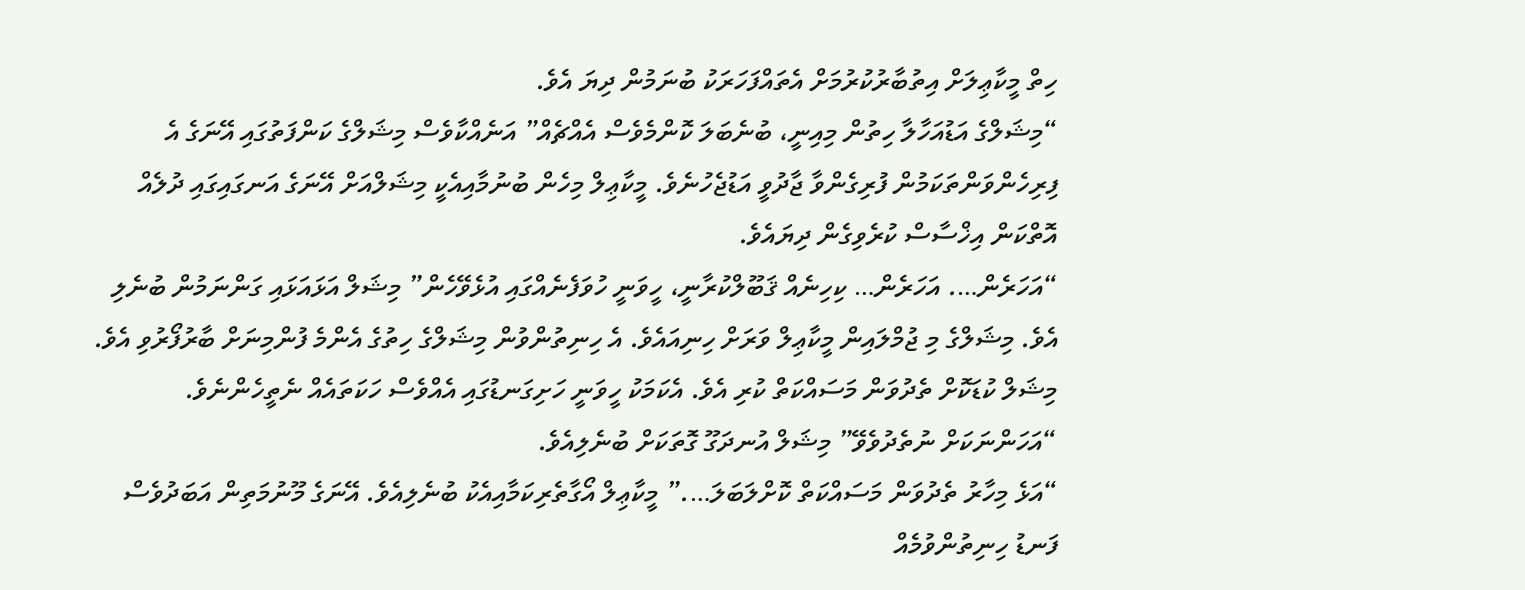ހިތް މީކާޢިލަށް އިތުބާރުކުރުމަށް އެތައްފަހަރަކު ބުނަމުން ދިޔަ އެވެ.
“މިޝަލްގެ އަޑުއަހާލާ ހިތުން މިއިނީ، ބުނެބަލަ ކޮންމެވެސް އެއްޗެއް” އަނެއްކާވެސް މިޝަލްގެ ކަންފަތުގައި އޭނަގެ އެ ފިރިހެންވަންތަކަމުން ފުރިގެންވާ ޖާދުވީ އަޑުޖެހުނެވެ. މީކާޢިލް މިހެން ބުނުމާއިއެކީ މިޝަލްއަށް އޭނަގެ އަނގައިގައި ދުލެއް އޮތްކަން އިޚްސާސް ކުރެވިގެން ދިޔައެވެ.
“އަހަރެން…. އަހަރެން… ކިހިނެއް ޤަބޫލްކުރާނީ، ހީވަނީ ހުވަފެނެއްގައި އުޅެވޭހެން” މިޝަލް އަޅައަޅައި ގަންނަމުން ބުނެލި އެވެ. މިޝަލްގެ މި ޖުމްލައިން މީކާޢިލް ވަރަށް ހިނިއައެވެ. އެ ހިނިތުންވުން މިޝަލްގެ ހިތުގެ އެންމެ ފުންމިނަށް ބާރުފޯރުވި އެވެ. މިޝަލް ކުޑަކޮށް ތެދުވަން މަސައްކަތް ކުރި އެވެ. އެކަމަކު ހީވަނީ ހަށިގަނޑުގައި އެއްވެސް ހަކަތައެއް ނެތީހެންނެވެ.
“އަހަންނަކަށް ނުތެދުވެވޭ” މިޝަލް އުނދަގޫ ގޮތަކަށް ބުނެލިއެވެ.
“އަޅެ މިހާރު ތެދުވަން މަސައްކަތް ކޮށްލަބަލަ….” މީކާޢިލް އޯގާތެރިކަމާއިއެކު ބުނެލިއެވެ. އޭނަގެ މޫނުމަތިން އަބަދުވެސް ފަނޑު ހިނިތުންވުމެއް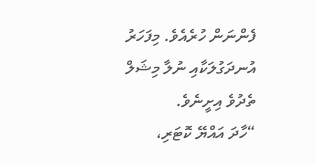ފެންނަން ހުރެއެވެ. މިފަހަރު އުނދަގުލަކާއި ނުލާ މިޝަލް ތެދުވެ އިށީނެވެ.
“ހާދަ އައްޔޭ ކޮޓަރި،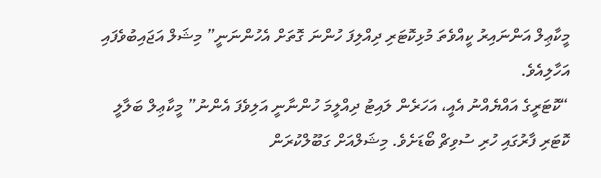މީކާޢިލް އަންނައިރު ކީއްވެތަ މުޅިކޮޓަރި ދިއްލިފަ ހުންނަ ގޮތަށް އެހުންނަނީ” މިޝަލް އަޖައިބުވެފައި އަހާލިއެވެ.
“ކޮޓަރީގެ އައްޔެއްނު އެއީ، އަހަރެން ލައިޓު ދިއްލީމަ ހުންނާނީ އަލިވެފަ އެންނު” މީކާޢިލް ބަލާލީ ކޮޓަރި ފާރުގައި ހުރި ސުވިޗް ބޯޑަށެވެ. މިޝަލްއަށް ގަބޫލްކުރަން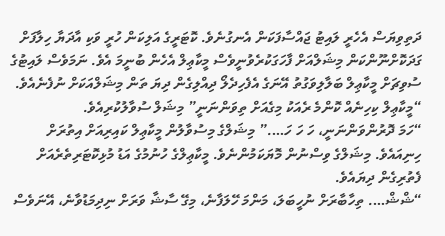ދަތިވިޔަސް އެހެރީ ލައިޓު ޖައްސާފަކަން އެނގުނެވެ. ކޮޓަރީގެ އަލިކަން ހުރީ ވަކި އާދަޔާ ހިލާފަށް ގަދަކޮށްނޫންކަން މިޝަލްއަށް ފާހަގަކުރެވުނީވެސް މީކާޢިލް އެހެން ބުނީމަ އެވެ. ނަމަވެސް ލައިޓުގެ ސުވިޗަށް މީކާޢިލް ބަލާލިވަގުތު އޭނަގެ އެފެހިދެލޯ ދިއްލިގެން ދިޔަ ތަން މިޝަލްއަކަށް ނުފެނެއެވެ.
“މީކާޢިލް ކިހިނެއް ކޮންމެ ރެއަކު މިގެއަށް ތިވަންނަނީ” މިޝަލް ސުވާލުކުރިއެވެ.
“ހަމަ ދޮރުންވަންނަނީ، ހަ ހަ ހަ….” މިޝަލްގެ މިސުވާލުން މީކާޢިލް ކައިރިއަށް އިތުރަށް ހިނިއައެވެ. މިޝަލްގެ ވިސްނުން މޮޔަކަމުންނެވެ. މީކާޢިލްގެ ހުނުމުގެ އަޑު މުޅިކޮޓަރިތެރެއަށް ފެތުރިގެން ދިޔައެވެ.
“ޝްޝް…. ތިހާބާރަށް ނުހީބަލަ، މަންމަ ހޭލަފާނެ، މިގޭ ސާޝާ ވަރަށް ނިދިމަޑުވާނެ، އޭނަވެސް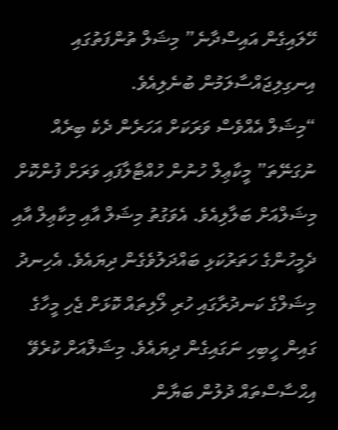ހޭލައިގެން އައިސްދާނެ” މިޝަލް ތުންފަތުގައި އިނގިލިޖައްސާލަމުން ބުނެލިއެވެ.
“މިޝަލް އެއްވެސް ވަރަކަށް އަހަރެން ދެކެ ބިރެއް ނުގަނޭތަ” މީކާޢިލް ހުނުން ހުއްޓާލާފައި ވަރަށް ފުންކޮށް މިޝަލްއަށް ބަލާލިއެވެ. އެވަގުތު މިޝަލް އާއި މިކާޢިލް އާއި ދެމީހުންގެ ހަތަރުކަޅި ބައްދަލުވެގެން ދިޔައެވެ. އެހިނދު މިޝަލްގެ ކަނދުރާގައި ހުރި ލޯލިތައް ކޮޅަށް ޖެހި މީހާގެ ގައިން ހީބިހި ނަގައިގެން ދިޔައެވެ. މިޝަލްއަށް ކުރެވޭ އިޙްސާސްތައް ދުލުން ބަޔާން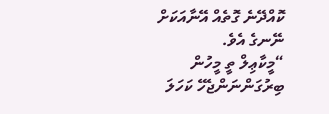ކޮއްދޭނެ ގޮތެއް އޭނާއަކަށް ނޭނގެ އެވެ.
“މީކާޢިލް ތީ މީހުން ބިރުގަންނަންޖެހޭ ކަހަލަ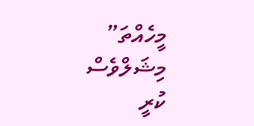މީހެއްތަ” މިޝަލްވެސް ކުރީ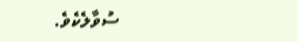ސުވާލެކެވެ.